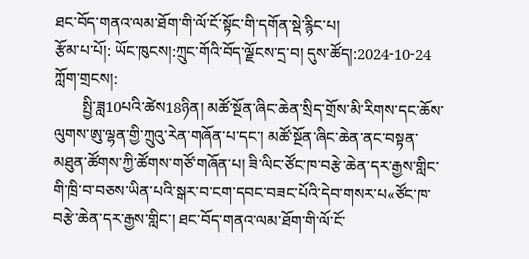ཐང་བོད་གནའ་ལམ་ཐོག་གི་ལོ་ངོ་སྟོང་གི་དགོན་སྡེ་རྙིང་པ།
རྩོམ་པ་པོ།: ཡོང་ཁུངས།:ཀྲུང་གོའི་བོད་ལྗོངས་དྲ་བ། དུས་ཚོད།:2024-10-24 ཀློག་གྲངས།:
       སྤྱི་ཟླ10པའི་ཚེས18ཉིན། མཚོ་སྔོན་ཞིང་ཆེན་སྲིད་གྲོས་མི་རིགས་དང་ཆོས་ལུགས་ཨུ་ལྷན་གྱི་ཀྲུའུ་རེན་གཞོན་པ་དང་། མཚོ་སྔོན་ཞིང་ཆེན་ནང་བསྟན་མཐུན་ཚོགས་ཀྱི་ཚོགས་གཙོ་གཞོན་པ། ཟི་ལིང་ཙོང་ཁ་བརྩེ་ཆེན་དར་རྒྱས་གླིང་གི་ཁྲི་བ་བཅས་ཡིན་པའི་སྒར་བ་ངག་དབང་བཟང་པོའི་དེབ་གསར་པ«ཙོང་ཁ་བརྩེ་ཆེན་དར་རྒྱས་གླིང་། ཐང་བོད་གནའ་ལམ་ཐོག་གི་ལོ་ངོ་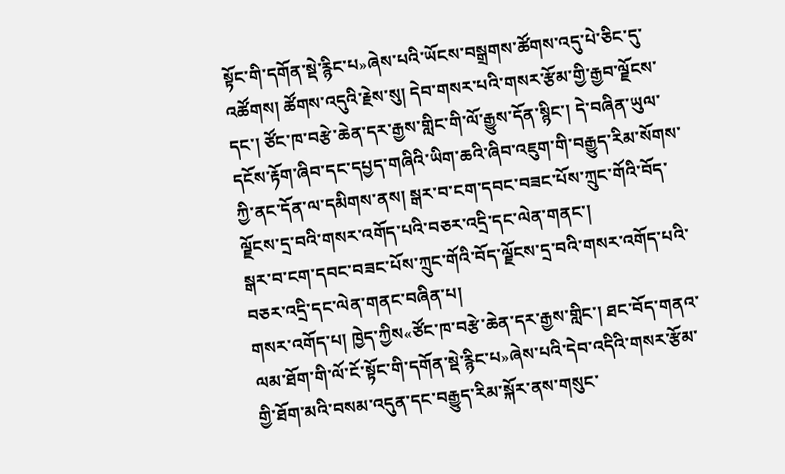སྟོང་གི་དགོན་སྡེ་རྙིང་པ»ཞེས་པའི་ཡོངས་བསྒྲགས་ཚོགས་འདུ་པེ་ཅིང་དུ་འཚོགས། ཚོགས་འདུའི་རྗེས་སུ། དེབ་གསར་པའི་གསར་རྩོམ་གྱི་རྒྱབ་ལྗོངས་དང་། ཙོང་ཁ་བརྩེ་ཆེན་དར་རྒྱས་གླིང་གི་ལོ་རྒྱུས་དོན་སྙིང་། དེ་བཞིན་ཡུལ་དངོས་རྟོག་ཞིབ་དང་དཔྱད་གཞིའི་ཡིག་ཆའི་ཞིབ་འཇུག་གི་བརྒྱུད་རིམ་སོགས་ཀྱི་ནང་དོན་ལ་དམིགས་ནས། སྒར་བ་ངག་དབང་བཟང་པོས་ཀྲུང་གོའི་བོད་ལྗོངས་དྲ་བའི་གསར་འགོད་པའི་བཅར་འདྲི་དང་ལེན་གནང་།
སྒར་བ་ངག་དབང་བཟང་པོས་ཀྲུང་གོའི་བོད་ལྗོངས་དྲ་བའི་གསར་འགོད་པའི་བཅར་འདྲི་དང་ལེན་གནང་བཞིན་པ།
གསར་འགོད་པ། ཁྱེད་ཀྱིས«ཙོང་ཁ་བརྩེ་ཆེན་དར་རྒྱས་གླིང་། ཐང་བོད་གནའ་ལམ་ཐོག་གི་ལོ་ངོ་སྟོང་གི་དགོན་སྡེ་རྙིང་པ»ཞེས་པའི་དེབ་འདིའི་གསར་རྩོམ་གྱི་ཐོག་མའི་བསམ་འདུན་དང་བརྒྱུད་རིམ་སྐོར་ནས་གསུང་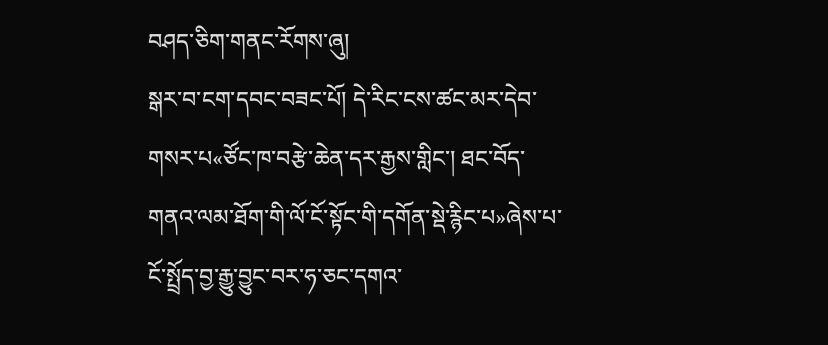བཤད་ཅིག་གནང་རོགས་ཞུ།
སྒར་བ་ངག་དབང་བཟང་པོ། དེ་རིང་ངས་ཚང་མར་དེབ་གསར་པ«ཙོང་ཁ་བརྩེ་ཆེན་དར་རྒྱས་གླིང་། ཐང་བོད་གནའ་ལམ་ཐོག་གི་ལོ་ངོ་སྟོང་གི་དགོན་སྡེ་རྙིང་པ»ཞེས་པ་ངོ་སྤྲོད་བྱ་རྒྱུ་བྱུང་བར་ཧ་ཅང་དགའ་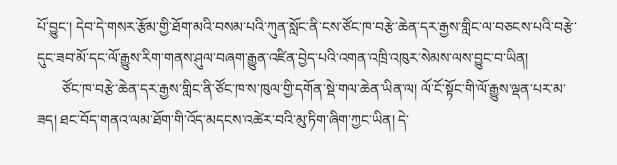པོ་བྱུང་། དེབ་དེ་གསར་རྩོམ་གྱི་ཐོག་མའི་བསམ་པའི་ཀུན་སློང་ནི་ངས་ཙོང་ཁ་བརྩེ་ཆེན་དར་རྒྱས་གླིང་ལ་བཅངས་པའི་བརྩེ་དུང་ཟབ་མོ་དང་ལོ་རྒྱུས་རིག་གནས་ཤུལ་བཞག་རྒྱུན་འཛིན་བྱེད་པའི་འགན་འཁྲི་འཁུར་སེམས་ལས་བྱུང་བ་ཡིན།
       ཙོང་ཁ་བརྩེ་ཆེན་དར་རྒྱས་གླིང་ནི་ཙོང་ཁ་ས་ཁུལ་གྱི་དགོན་སྡེ་གལ་ཆེན་ཡིན་ལ། ལོ་ངོ་སྟོང་གི་ལོ་རྒྱུས་ལྡན་པར་མ་ཟད། ཐང་བོད་གནའ་ལམ་ཐོག་གི་འོད་མདངས་འཚེར་བའི་མུ་ཏིག་ཞིག་ཀྱང་ཡིན། དེ་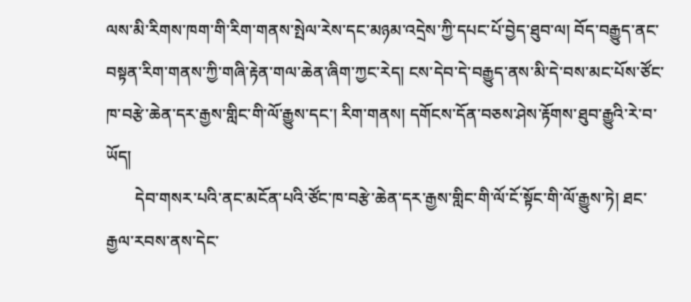ལས་མི་རིགས་ཁག་གི་རིག་གནས་སྤེལ་རེས་དང་མཉམ་འདྲེས་ཀྱི་དཔང་པོ་བྱེད་ཐུབ་ལ། བོད་བརྒྱུད་ནང་བསྟན་རིག་གནས་ཀྱི་གཞི་རྟེན་གལ་ཆེན་ཞིག་ཀྱང་རེད། ངས་དེབ་དེ་བརྒྱུད་ནས་མི་དེ་བས་མང་པོས་ཙོང་ཁ་བརྩེ་ཆེན་དར་རྒྱས་གླིང་གི་ལོ་རྒྱུས་དང་། རིག་གནས། དགོངས་དོན་བཅས་ཤེས་རྟོགས་ཐུབ་རྒྱུའི་རེ་བ་ཡོད།
       དེབ་གསར་པའི་ནང་མངོན་པའི་ཙོང་ཁ་བརྩེ་ཆེན་དར་རྒྱས་གླིང་གི་ལོ་ངོ་སྟོང་གི་ལོ་རྒྱུས་ཏེ། ཐང་རྒྱལ་རབས་ནས་དེང་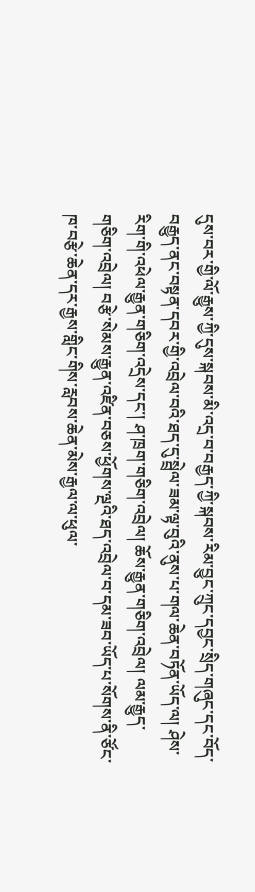དུས་བར་གྱི་ལོ་རྒྱུས་ཀྱི་དུས་སྐབས་མི་འདྲ་བ་བརྒྱད་ཀྱི་སྐབས་རིམ་བྱུང་ཀྲུང་དབྱང་སྲིད་གཞུང་དང་བོད་བརྒྱུད་ནང་བསྟན་དབར་གྱི་འབྲེལ་བའི་ཐད་དུ་སྦྲེལ་ཟམ་ལྟ་བུའི་ནུས་པ་གལ་ཆེན་བཏོན་ཡོད་ལ། ཤེས་རིག་གི་འཕེལ་རྒྱུན་གཅིག་འདྲེས་དང་། ཤ་ཁྲག་གཅིག་འབྲེལ། ཆོས་རྒྱུན་གཅིག་འབྲེལ། ལམ་རྒྱུད་གཅིག་འབྲེལ། བརྩེ་སེམས་རྒྱུན་འཛིན་བཅས་ཕྱོགས་ལྔའི་ཐད་འབྲེལ་བ་དམ་ཟབ་ཡོད་པ་སོགས་ནི་ཙོང་ཁ་བརྩེ་ཆེན་དར་རྒྱས་གླིང་གིས་རླབས་ཆེན་མེས་རྒྱལ་ལ་ཕུལ་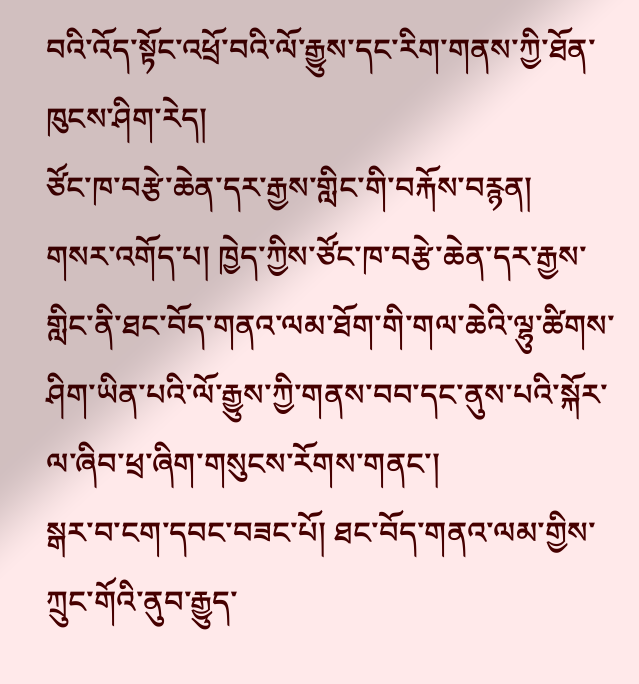བའི་འོད་སྟོང་འཕྲོ་བའི་ལོ་རྒྱུས་དང་རིག་གནས་ཀྱི་ཐོན་ཁུངས་ཤིག་རེད།
ཙོང་ཁ་བརྩེ་ཆེན་དར་རྒྱས་གླིང་གི་བརྐོས་བརྙན།
གསར་འགོད་པ། ཁྱེད་ཀྱིས་ཙོང་ཁ་བརྩེ་ཆེན་དར་རྒྱས་གླིང་ནི་ཐང་བོད་གནའ་ལམ་ཐོག་གི་གལ་ཆེའི་ལྷུ་ཚིགས་ཤིག་ཡིན་པའི་ལོ་རྒྱུས་ཀྱི་གནས་བབ་དང་ནུས་པའི་སྐོར་ལ་ཞིབ་ཕྲ་ཞིག་གསུངས་རོགས་གནང་།
སྒར་བ་ངག་དབང་བཟང་པོ། ཐང་བོད་གནའ་ལམ་གྱིས་ཀྲུང་གོའི་ནུབ་རྒྱུད་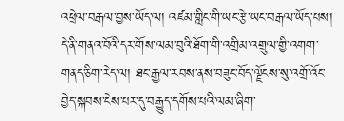འཕྲེལ་བརྒལ་བྱས་ཡོད་ལ། འཛམ་གླིང་གི་ཡང་རྩེ་ཡང་བརྒལ་ཡོད་པས། དེ་ནི་གནའ་བོའི་དར་གོས་ལམ་བུའི་ཐོག་གི་འགྲིམ་འགྲུལ་གྱི་འགག་གནད་ཅིག་རེད་ལ། ཐང་རྒྱལ་རབས་ནས་བཟུང་བོད་ལྗོངས་སུ་འགྲོ་འོང་བྱེད་སྐབས་ངེས་པར་དུ་བརྒྱུད་དགོས་པའི་ལམ་ཞིག་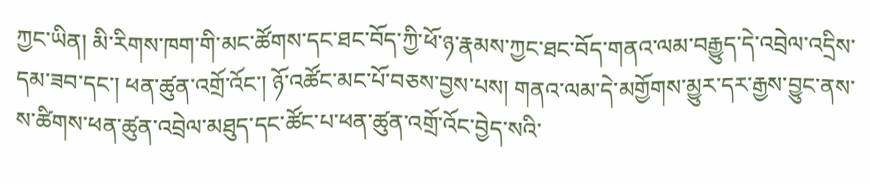ཀྱང་ཡིན། མི་རིགས་ཁག་གི་མང་ཚོགས་དང་ཐང་བོད་ཀྱི་ཕོ་ཉ་རྣམས་ཀྱང་ཐང་བོད་གནའ་ལམ་བརྒྱུད་དེ་འབྲེལ་འདྲིས་དམ་ཟབ་དང་། ཕན་ཚུན་འགྲོ་འོང་། ཉོ་འཚོང་མང་པོ་བཅས་བྱས་པས། གནའ་ལམ་དེ་མགྱོགས་མྱུར་དར་རྒྱས་བྱུང་ནས་ས་ཚིགས་ཕན་ཚུན་འབྲེལ་མཐུད་དང་ཚོང་པ་ཕན་ཚུན་འགྲོ་འོང་བྱེད་སའི་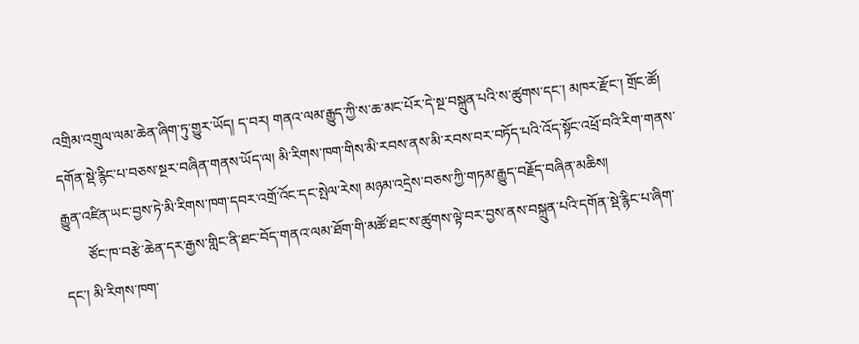འགྲིམ་འགྲུལ་ལམ་ཆེན་ཞིག་ཏུ་གྱུར་ཡོད། ད་བར། གནའ་ལམ་རྒྱུད་ཀྱི་ས་ཆ་མང་པོར་དེ་སྔ་བསྐྲུན་པའི་ས་ཚུགས་དང་། མཁར་རྫོང་། གྲོང་ཚོ། དགོན་སྡེ་རྙིང་པ་བཅས་སྔར་བཞིན་གནས་ཡོད་ལ། མི་རིགས་ཁག་གིས་མི་རབས་ནས་མི་རབས་བར་བཏོད་པའི་འོད་སྟོང་འཕྲོ་བའི་རིག་གནས་རྒྱུན་འཛིན་ཡང་བྱས་ཏེ་མི་རིགས་ཁག་དབར་འགྲོ་འོང་དང་སྤེལ་རེས། མཉམ་འདྲེས་བཅས་ཀྱི་གཏམ་རྒྱུད་བརྗོད་བཞིན་མཆིས།
       ཙོང་ཁ་བརྩེ་ཆེན་དར་རྒྱས་གླིང་ནི་ཐང་བོད་གནའ་ལམ་ཐོག་གི་མཚོ་ཐང་ས་ཚུགས་ལྟེ་བར་བྱས་ནས་བསྐྲུན་པའི་དགོན་སྡེ་རྙིང་པ་ཞིག་དང་། མི་རིགས་ཁག་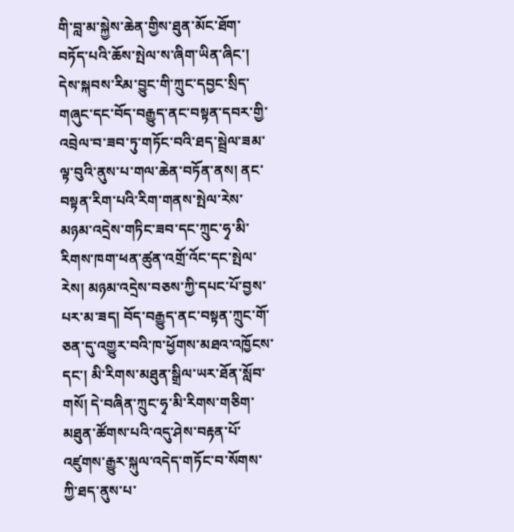གི་བླ་མ་སྐྱེས་ཆེན་གྱིས་ཐུན་མོང་ཐོག་བཏོད་པའི་ཆོས་སྤེལ་ས་ཞིག་ཡིན་ཞིང་། དེས་སྐབས་རིམ་བྱུང་གི་ཀྲུང་དབྱང་སྲིད་གཞུང་དང་བོད་བརྒྱུད་ནང་བསྟན་དབར་གྱི་འབྲེལ་བ་ཟབ་ཏུ་གཏོང་བའི་ཐད་སྦྲེལ་ཟམ་ལྟ་བུའི་ནུས་པ་གལ་ཆེན་བཏོན་ནས། ནང་བསྟན་རིག་པའི་རིག་གནས་སྤེལ་རེས་མཉམ་འདྲེས་གཏིང་ཟབ་དང་ཀྲུང་ཧྭ་མི་རིགས་ཁག་ཕན་ཚུན་འགྲོ་འོང་དང་སྤེལ་རེས། མཉམ་འདྲེས་བཅས་ཀྱི་དཔང་པོ་བྱས་པར་མ་ཟད། བོད་བརྒྱུད་ནང་བསྟན་ཀྲུང་གོ་ཅན་དུ་འགྱུར་བའི་ཁ་ཕྱོགས་མཐའ་འཁྱོངས་དང་། མི་རིགས་མཐུན་སྒྲིལ་ཡར་ཐོན་སློབ་གསོ། དེ་བཞིན་ཀྲུང་ཧྭ་མི་རིགས་གཅིག་མཐུན་ཚོགས་པའི་འདུ་ཤེས་བརྟན་པོ་འཛུགས་རྒྱུར་སྐུལ་འདེད་གཏོང་བ་སོགས་ཀྱི་ཐད་ནུས་པ་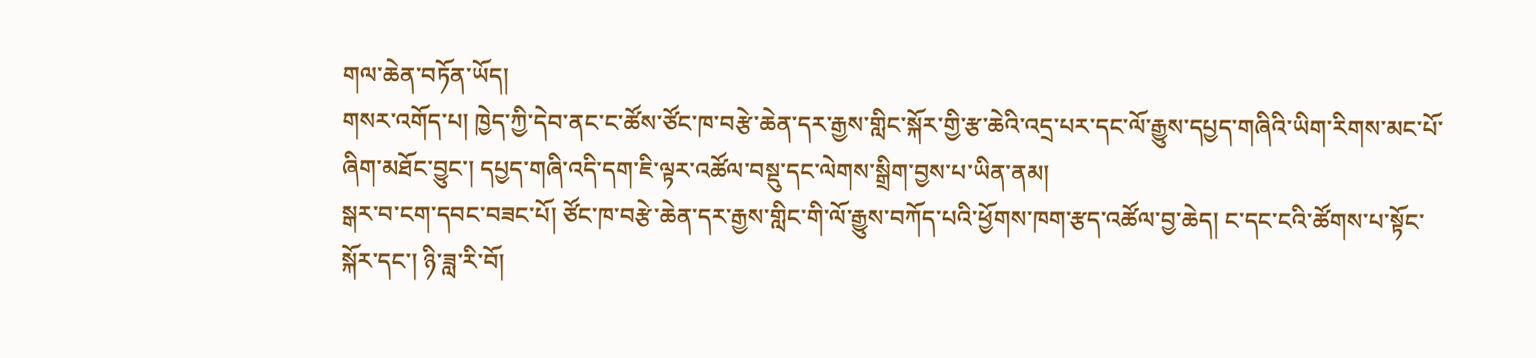གལ་ཆེན་བཏོན་ཡོད།
གསར་འགོད་པ། ཁྱེད་ཀྱི་དེབ་ནང་ང་ཚོས་ཙོང་ཁ་བརྩེ་ཆེན་དར་རྒྱས་གླིང་སྐོར་གྱི་རྩ་ཆེའི་འདྲ་པར་དང་ལོ་རྒྱུས་དཔྱད་གཞིའི་ཡིག་རིགས་མང་པོ་ཞིག་མཐོང་བྱུང་། དཔྱད་གཞི་འདི་དག་ཇི་ལྟར་འཚོལ་བསྡུ་དང་ལེགས་སྒྲིག་བྱས་པ་ཡིན་ནམ།
སྒར་བ་ངག་དབང་བཟང་པོ། ཙོང་ཁ་བརྩེ་ཆེན་དར་རྒྱས་གླིང་གི་ལོ་རྒྱུས་བཀོད་པའི་ཕྱོགས་ཁག་རྩད་འཚོལ་བྱ་ཆེད། ང་དང་ངའི་ཚོགས་པ་སྟོང་སྐོར་དང་། ཉི་ཟླ་རི་བོ།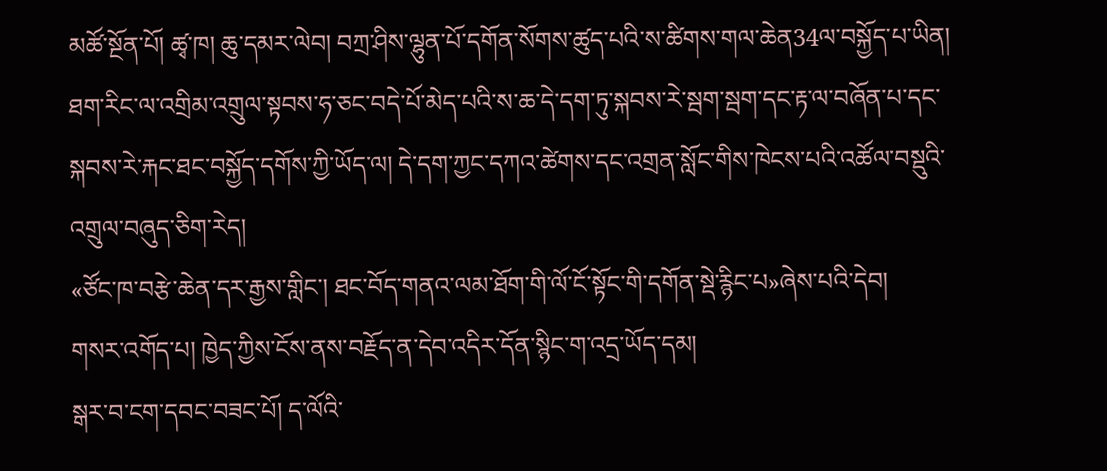མཚོ་སྔོན་པོ། ཚྭ་ཁ། ཆུ་དམར་ལེབ། བཀྲ་ཤིས་ལྷུན་པོ་དགོན་སོགས་ཚུད་པའི་ས་ཚིགས་གལ་ཆེན34ལ་བསྐྱོད་པ་ཡིན། ཐག་རིང་ལ་འགྲིམ་འགྲུལ་སྟབས་ཧ་ཅང་བདེ་པོ་མེད་པའི་ས་ཆ་དེ་དག་ཏུ་སྐབས་རེ་སྦག་སྦག་དང་རྟ་ལ་བཞོན་པ་དང་སྐབས་རེ་རྐང་ཐང་བསྐྱོད་དགོས་ཀྱི་ཡོད་ལ། དེ་དག་ཀྱང་དཀའ་ཚེགས་དང་འགྲན་སློང་གིས་ཁེངས་པའི་འཚོལ་བསྡུའི་འགྲུལ་བཞུད་ཅིག་རེད།
«ཙོང་ཁ་བརྩེ་ཆེན་དར་རྒྱས་གླིང་། ཐང་བོད་གནའ་ལམ་ཐོག་གི་ལོ་ངོ་སྟོང་གི་དགོན་སྡེ་རྙིང་པ»ཞེས་པའི་དེབ།
གསར་འགོད་པ། ཁྱེད་ཀྱིས་ངོས་ནས་བརྗོད་ན་དེབ་འདིར་དོན་སྙིང་ག་འདྲ་ཡོད་དམ།
སྒར་བ་ངག་དབང་བཟང་པོ། ད་ལོའི་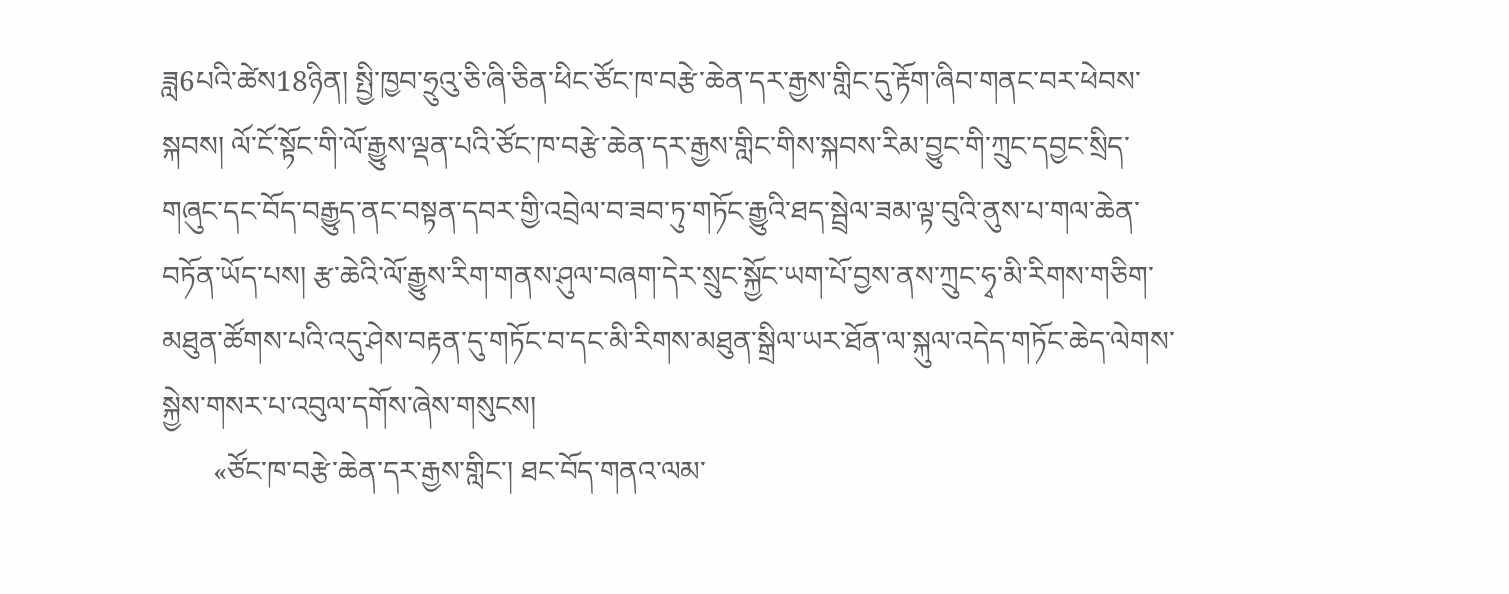ཟླ6པའི་ཚེས18ཉིན། སྤྱི་ཁྱབ་ཧྲུའུ་ཅི་ཞི་ཅིན་ཕིང་ཙོང་ཁ་བརྩེ་ཆེན་དར་རྒྱས་གླིང་དུ་རྟོག་ཞིབ་གནང་བར་ཕེབས་སྐབས། ལོ་ངོ་སྟོང་གི་ལོ་རྒྱུས་ལྡན་པའི་ཙོང་ཁ་བརྩེ་ཆེན་དར་རྒྱས་གླིང་གིས་སྐབས་རིམ་བྱུང་གི་ཀྲུང་དབྱང་སྲིད་གཞུང་དང་བོད་བརྒྱུད་ནང་བསྟན་དབར་གྱི་འབྲེལ་བ་ཟབ་ཏུ་གཏོང་རྒྱུའི་ཐད་སྦྲེལ་ཟམ་ལྟ་བུའི་ནུས་པ་གལ་ཆེན་བཏོན་ཡོད་པས། རྩ་ཆེའི་ལོ་རྒྱུས་རིག་གནས་ཤུལ་བཞག་དེར་སྲུང་སྐྱོང་ཡག་པོ་བྱས་ནས་ཀྲུང་ཧྭ་མི་རིགས་གཅིག་མཐུན་ཚོགས་པའི་འདུ་ཤེས་བརྟན་དུ་གཏོང་བ་དང་མི་རིགས་མཐུན་སྒྲིལ་ཡར་ཐོན་ལ་སྐུལ་འདེད་གཏོང་ཆེད་ལེགས་སྐྱེས་གསར་པ་འབུལ་དགོས་ཞེས་གསུངས།
       «ཙོང་ཁ་བརྩེ་ཆེན་དར་རྒྱས་གླིང་། ཐང་བོད་གནའ་ལམ་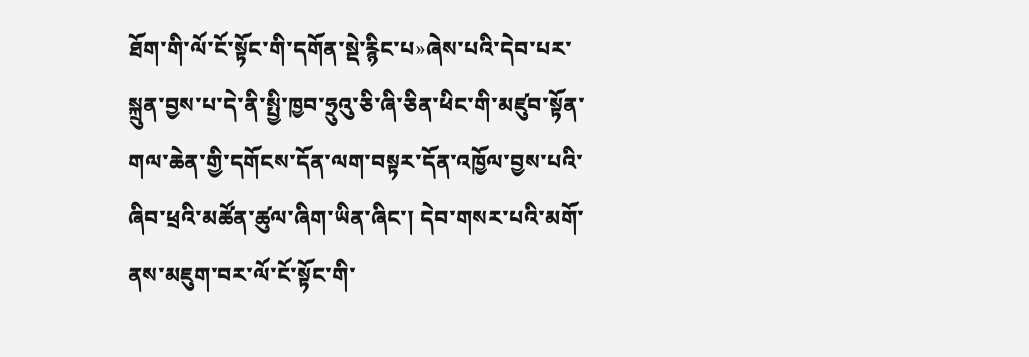ཐོག་གི་ལོ་ངོ་སྟོང་གི་དགོན་སྡེ་རྙིང་པ»ཞེས་པའི་དེབ་པར་སྐྲུན་བྱས་པ་དེ་ནི་སྤྱི་ཁྱབ་ཧྲུའུ་ཅི་ཞི་ཅིན་ཕིང་གི་མཛུབ་སྟོན་གལ་ཆེན་གྱི་དགོངས་དོན་ལག་བསྟར་དོན་འཁྱོལ་བྱས་པའི་ཞིབ་ཕྲའི་མཚོན་ཚུལ་ཞིག་ཡིན་ཞིང་། དེབ་གསར་པའི་མགོ་ནས་མཇུག་བར་ལོ་ངོ་སྟོང་གི་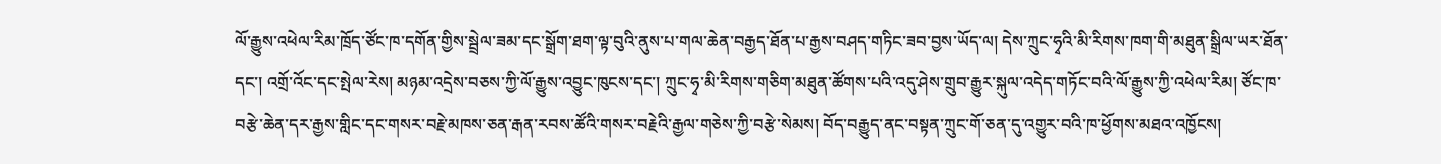ལོ་རྒྱུས་འཕེལ་རིམ་ཁྲོད་ཙོང་ཁ་དགོན་གྱིས་སྦྲེལ་ཟམ་དང་སྒྲོག་ཐག་ལྟ་བུའི་ནུས་པ་གལ་ཆེན་བརྒྱད་ཐོན་པ་རྒྱས་བཤད་གཏིང་ཟབ་བྱས་ཡོད་ལ། དེས་ཀྲུང་ཧྭའི་མི་རིགས་ཁག་གི་མཐུན་སྒྲིལ་ཡར་ཐོན་དང་། འགྲོ་འོང་དང་སྤེལ་རེས། མཉམ་འདྲེས་བཅས་ཀྱི་ལོ་རྒྱུས་འབྱུང་ཁུངས་དང་། ཀྲུང་ཧྭ་མི་རིགས་གཅིག་མཐུན་ཚོགས་པའི་འདུ་ཤེས་གྲུབ་རྒྱུར་སྐུལ་འདེད་གཏོང་བའི་ལོ་རྒྱུས་ཀྱི་འཕེལ་རིམ། ཙོང་ཁ་བརྩེ་ཆེན་དར་རྒྱས་གླིང་དང་གསར་བརྗེ་མཁས་ཅན་རྒན་རབས་ཚོའི་གསར་བརྗེའི་རྒྱལ་གཅེས་ཀྱི་བརྩེ་སེམས། བོད་བརྒྱུད་ནང་བསྟན་ཀྲུང་གོ་ཅན་དུ་འགྱུར་བའི་ཁ་ཕྱོགས་མཐའ་འཁྱོངས།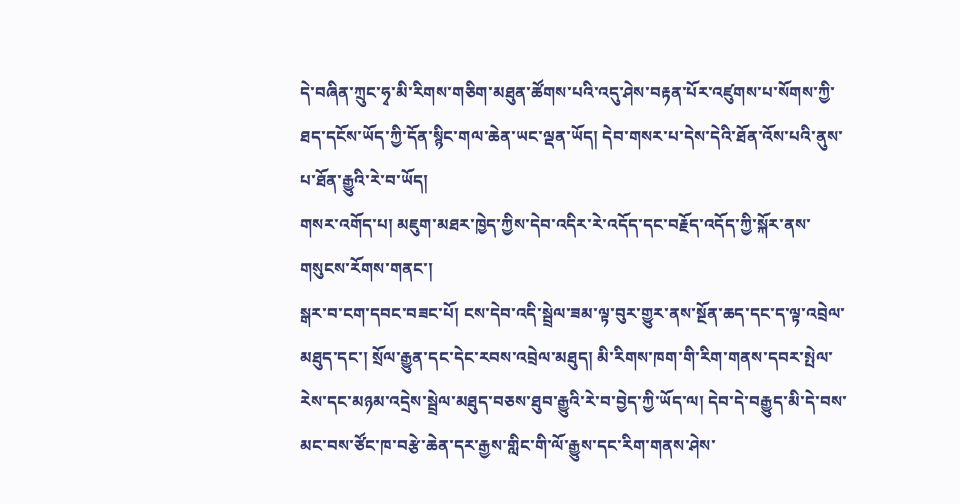དེ་བཞིན་ཀྲུང་ཧྭ་མི་རིགས་གཅིག་མཐུན་ཚོགས་པའི་འདུ་ཤེས་བརྟན་པོར་འཛུགས་པ་སོགས་ཀྱི་ཐད་དངོས་ཡོད་ཀྱི་དོན་སྙིང་གལ་ཆེན་ཡང་ལྡན་ཡོད། དེབ་གསར་པ་དེས་དེའི་ཐོན་འོས་པའི་ནུས་པ་ཐོན་རྒྱུའི་རེ་བ་ཡོད།
གསར་འགོད་པ། མཇུག་མཐར་ཁྱེད་ཀྱིས་དེབ་འདིར་རེ་འདོད་དང་བརྗོད་འདོད་ཀྱི་སྐོར་ནས་གསུངས་རོགས་གནང་།
སྒར་བ་ངག་དབང་བཟང་པོ། ངས་དེབ་འདི་སྦྲེལ་ཟམ་ལྟ་བུར་གྱུར་ནས་སྔོན་ཆད་དང་ད་ལྟ་འབྲེལ་མཐུད་དང་། སྲོལ་རྒྱུན་དང་དེང་རབས་འབྲེལ་མཐུད། མི་རིགས་ཁག་གི་རིག་གནས་དབར་སྤེལ་རེས་དང་མཉམ་འདྲེས་སྦྲེལ་མཐུད་བཅས་ཐུབ་རྒྱུའི་རེ་བ་བྱེད་ཀྱི་ཡོད་ལ། དེབ་དེ་བརྒྱུད་མི་དེ་བས་མང་བས་ཙོང་ཁ་བརྩེ་ཆེན་དར་རྒྱས་གླིང་གི་ལོ་རྒྱུས་དང་རིག་གནས་ཤེས་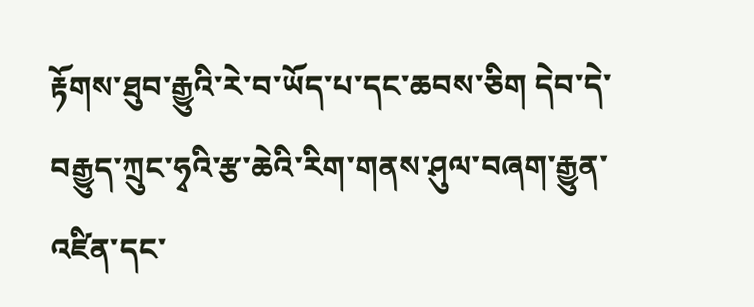རྟོགས་ཐུབ་རྒྱུའི་རེ་བ་ཡོད་པ་དང་ཆབས་ཅིག དེབ་དེ་བརྒྱུད་ཀྲུང་ཧྭའི་རྩ་ཆེའི་རིག་གནས་ཤུལ་བཞག་རྒྱུན་འཛིན་དང་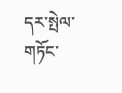དར་སྤེལ་གཏོང་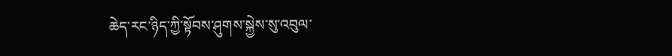ཆེད་རང་ཉིད་ཀྱི་སྟོབས་ཤུགས་སྐྱེས་སུ་འབུལ་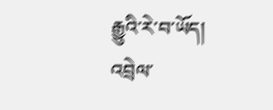རྒྱུའི་རེ་བ་ཡོད།
འབྲེལ་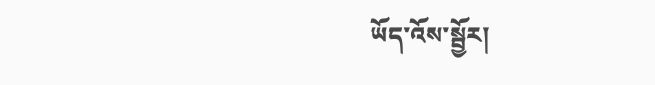ཡོད་འོས་སྦྱོར།